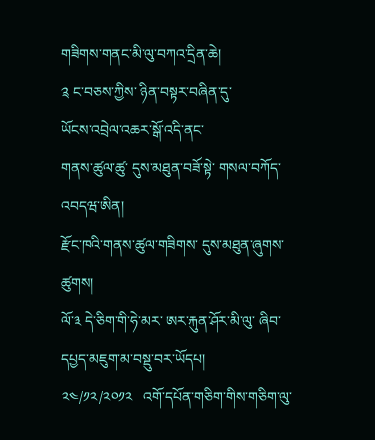གཟིགས་གནང་མི་ལུ་བཀའ་དྲིན་ཆེ།
༉ ང་བཅས་ཀྱིས་ ཉིན་བསྟར་བཞིན་དུ་
ཡོངས་འབྲེལ་འཆར་སྒོ་འདི་ནང་
གནས་ཚུལ་ཚུ་ དུས་མཐུན་བཟོ་སྟེ་ གསལ་བཀོད་འབདཝ་ཨིན།
རྫོང་ཁའི་གནས་ཚུལ་གཟིགས་ དུས་མཐུན་ཞུགས་ཚུགས།
ལོ་༣ དེ་ཅིག་གི་ཧེ་མར་ ཨར་རྐུན་ཤོར་མི་ལུ་ ཞིབ་དཔྱད་མཇུག་མ་བསྡུ་བར་ཡོདཔ།
༢༤/༡༢/༢༠༡༢   འགོ་དཔོན་གཅིག་གིས་གཅིག་ལུ་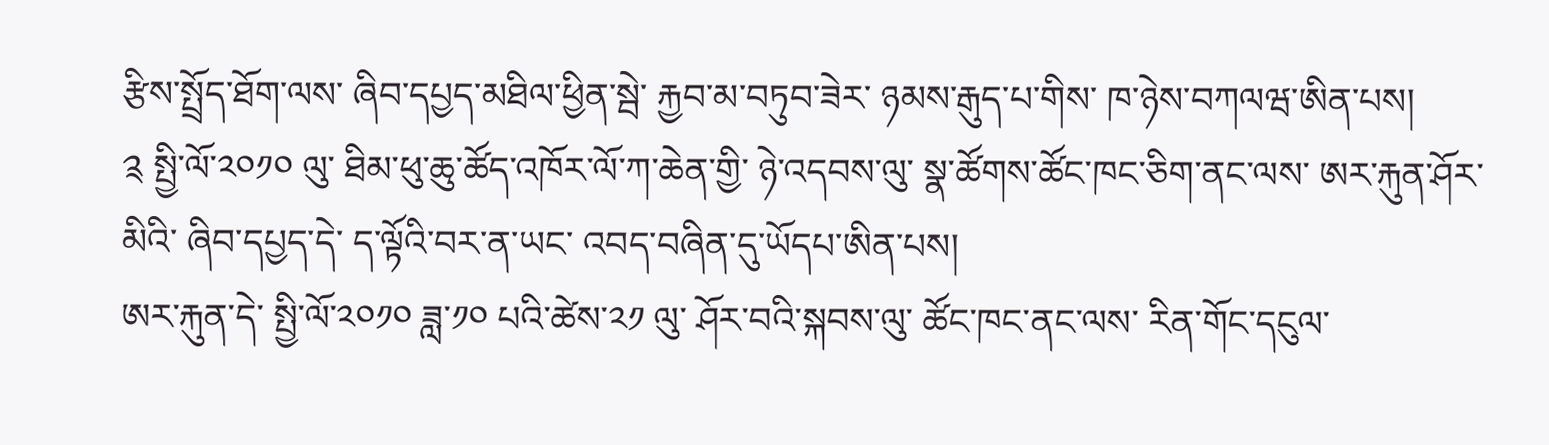རྩིས་སྤྲོད་ཐོག་ལས་ ཞིབ་དཔྱད་མཐིལ་ཕྱིན་སྦེ་ རྐྱབ་མ་བཏུབ་ཟེར་ ཉམས་རྒུད་པ་གིས་ ཁ་ཉེས་བཀལཝ་ཨིན་པས།
༉ སྤྱི་ལོ་༢༠༡༠ ལུ་ ཐིམ་ཕུ་ཆུ་ཚོད་འཁོར་ལོ་ཀ་ཆེན་གྱི་ ཉེ་འདབས་ལུ་ སྣ་ཚོགས་ཚོང་ཁང་ཅིག་ནང་ལས་ ཨར་རྐུན་ཤོར་མིའི་ ཞིབ་དཔྱད་དེ་ ད་ལྟོའི་བར་ན་ཡང་ འབད་བཞིན་དུ་ཡོདཔ་ཨིན་པས།
ཨར་རྐུན་དེ་ སྤྱི་ལོ་༢༠༡༠ ཟླ་༡༠ པའི་ཚེས་༢༡ ལུ་ ཤོར་བའི་སྐབས་ལུ་ ཚོང་ཁང་ནང་ལས་ རིན་གོང་དངུལ་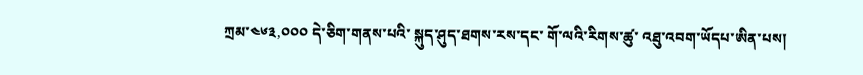ཀྲམ་༤༦༣,༠༠༠ དེ་ཅིག་གནས་པའི་ སྐུད་ཤུད་ཐགས་རས་དང་ གོ་ལའི་རིགས་ཚུ་ འཐུ་འབག་ཡོདཔ་ཨིན་པས།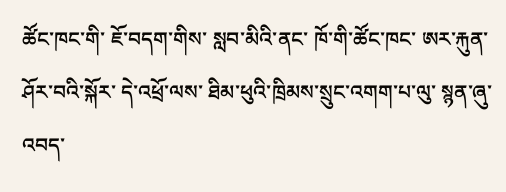ཚོང་ཁང་གི་ ཇོ་བདག་གིས་ སླབ་མིའི་ནང་ ཁོ་གི་ཚོང་ཁང་ ཨར་རྐུན་ཤོར་བའི་སྐོར་ དེ་འཕྲོ་ལས་ ཐིམ་ཕུའི་ཁྲིམས་སྲུང་འགག་པ་ལུ་ སྙན་ཞུ་འབད་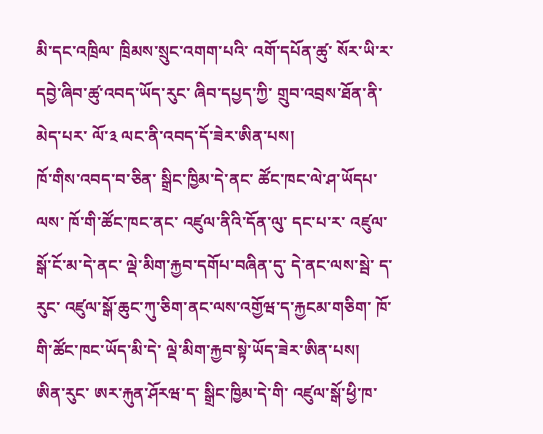མི་དང་འཁྲིལ་ ཁྲིམས་སྲུང་འགག་པའི་ འགོ་དཔོན་ཚུ་ སོར་ཡི་ར་ དབྱེ་ཞིབ་ཚུ་འབད་ཡོད་རུང་ ཞིབ་དཔྱད་ཀྱི་ གྲུབ་འབྲས་ཐོན་ནི་མེད་པར་ ལོ་༣ ལང་ནི་འབད་དོ་ཟེར་ཨིན་པས།
ཁོ་གིས་འབད་བ་ཅིན་ སྒྲིང་ཁྱིམ་དེ་ནང་ ཚོང་ཁང་ལེ་ཤ་ཡོདཔ་ལས་ ཁོ་གི་ཚོང་ཁང་ནང་ འཛུལ་ནིའི་དོན་ལུ་ དང་པ་ར་ འཛུལ་སྒོ་ངོ་མ་དེ་ནང་ ལྡེ་མིག་རྐྱབ་དགོཔ་བཞིན་དུ་ དེ་ནང་ལས་སྦེ་ ད་རུང་ འཛུལ་སྒོ་ཆུང་ཀུ་ཅིག་ནང་ལས་འགྱོཝ་ད་རྐྱངམ་གཅིག་ ཁོ་གི་ཚོང་ཁང་ཡོད་མི་དེ་ ལྡེ་མིག་རྐྱབ་སྟེ་ཡོད་ཟེར་ཨིན་པས།
ཨིན་རུང་ ཨར་རྐུན་ཤོརཝ་ད་ སྒྲིང་ཁྱིམ་དེ་གི་ འཛུལ་སྒོ་ཕྱི་ཁ་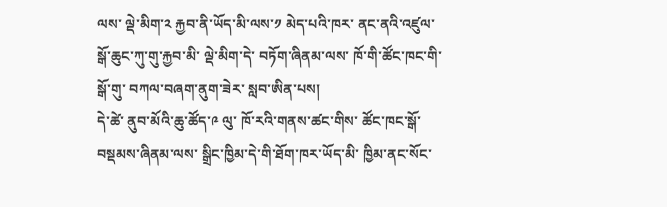ལས་ ལྡེ་མིག་༢ རྐྱབ་ནི་ཡོད་མི་ལས་༡ མེད་པའི་ཁར་ ནང་ནའི་འཛུལ་སྒོ་ཆུང་ཀུ་གུ་རྐྱབ་མི་ ལྡེ་མིག་དེ་ བཏོག་ཞིནམ་ལས་ ཁོ་གི་ཚོང་ཁང་གི་སྒོ་གུ་ བཀལ་བཞག་ནུག་ཟེར་ སླབ་ཨིན་པས།
དེ་ཚེ་ ནུབ་མོའི་ཆུ་ཚོད་༩ ལུ་ ཁོ་རའི་གནས་ཚང་གིས་ ཚོང་ཁང་སྒོ་བསྡམས་ཞིནམ་ལས་ སྒྲིང་ཁྱིམ་དེ་གི་ཐོག་ཁར་ཡོད་མི་ ཁྱིམ་ནང་སོང་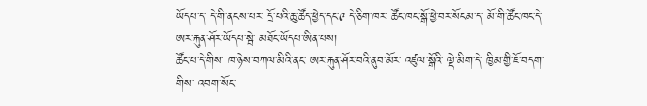ཡོདཔ་ད་ དེ་གི་ནངས་པར་ དྲོ་པའི་ཆུ་ཚོད་ཕྱེད་དང་༩ དེ་ཅིག་ཁར་ ཚོང་ཁང་སྒོ་ཕྱེ་བར་སོངམ་ད་ མོ་གི་ཚོང་ཁང་དེ་ ཨར་རྐུན་ཤོར་ཡོདཔ་སྦེ་ མཐོང་ཡོདཔ་ཨིན་པས།
ཚོང་པ་དེ་གིས་ ཁ་ཉེས་བཀལ་མིའི་ནང་ ཨར་རྐུན་ཤོར་བའི་ནུབ་མོར་ འཛུལ་སྒོའི་ ལྡེ་མིག་དེ་ ཁྱིམ་གྱི་ཇོ་བདག་གིས་ འབག་སོང་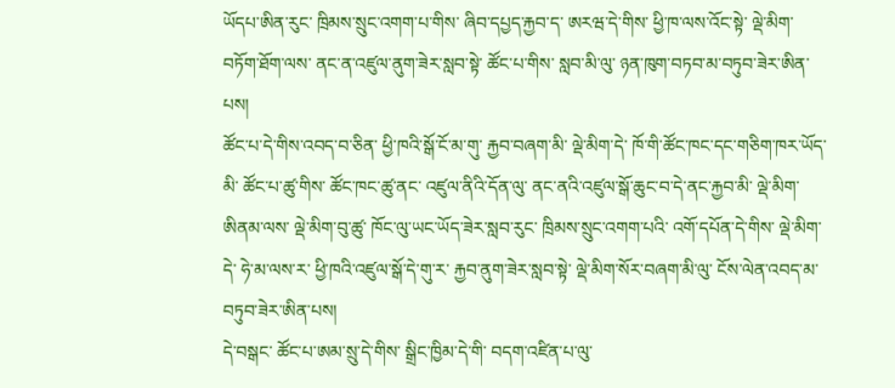ཡོདཔ་ཨིན་རུང་ ཁྲིམས་སྲུང་འགག་པ་གིས་ ཞིབ་དཔྱད་རྐྱབ་ད་ ཨརཝ་དེ་གིས་ ཕྱི་ཁ་ལས་འོང་སྟེ་ ལྡེ་མིག་བཏོག་ཐོག་ལས་ ནང་ན་འཛུལ་ནུག་ཟེར་སླབ་སྟེ་ ཚོང་པ་གིས་ སླབ་མི་ལུ་ ཉན་ཁུག་བཏབ་མ་བཏུབ་ཟེར་ཨིན་པས།
ཚོང་པ་དེ་གིས་འབད་བ་ཅིན་ ཕྱི་ཁའི་སྒོ་ངོ་མ་གུ་ རྐྱབ་བཞག་མི་ ལྡེ་མིག་དེ་ ཁོ་གི་ཚོང་ཁང་དང་གཅིག་ཁར་ཡོད་མི་ ཚོང་པ་ཚུ་གིས་ ཚོང་ཁང་ཚུ་ནང་ འཛུལ་ནིའི་དོན་ལུ་ ནང་ནའི་འཛུལ་སྒོ་ཆུང་བ་དེ་ནང་རྐྱབ་མི་ ལྡེ་མིག་ཨིནམ་ལས་ ལྡེ་མིག་བུ་ཚུ་ ཁོང་ལུ་ཡང་ཡོད་ཟེར་སླབ་རུང་ ཁྲིམས་སྲུང་འགག་པའི་ འགོ་དཔོན་དེ་གིས་ ལྡེ་མིག་དེ་ ཧེ་མ་ལས་ར་ ཕྱི་ཁའི་འཛུལ་སྒོ་དེ་གུ་ར་ རྐྱབ་ནུག་ཟེར་སླབ་སྟེ་ ལྡེ་མིག་སོར་བཞག་མི་ལུ་ ངོས་ལེན་འབད་མ་བཏུབ་ཟེར་ཨིན་པས།
དེ་བསྒང་ ཚོང་པ་ཨམ་སྲུ་དེ་གིས་ སྒྲིང་ཁྱིམ་དེ་གི་ བདག་འཛིན་པ་ལུ་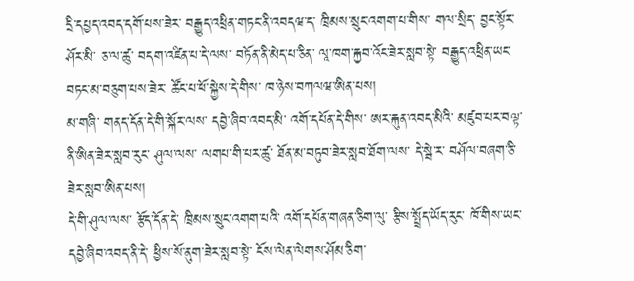དྲི་དཔྱད་འབད་དགོ་པས་ཟེར་ བརྒྱུད་འཕྲིན་གཏང་ནི་འབདཝ་ད་ ཁྲིམས་སྲུང་འགག་པ་གིས་ གལ་སྲིད་ བྱང་སྟོར་ཤོར་མི་ ཅ་ལ་ཚུ་ བདག་འཛིན་པ་དེ་ལས་ བཏོན་ནི་མེད་པ་ཅིན་ ལཱ་ཁག་རྐྱབ་འོང་ཟེར་སླབ་སྟེ་ བརྒྱུད་འཕྲིན་ཡང་ བཏང་མ་བཅུག་པས་ཟེར་ ཚོང་པ་ཕོ་སྐྱེས་དེ་གིས་ ཁ་ཉེས་བཀལཝ་ཨིན་པས།
མ་གཞི་ གནད་དོན་དེ་གི་སྐོར་ལས་ དབྱེ་ཞིབ་འབད་མི་ འགོ་དཔོན་དེ་གིས་ ཨར་རྐུན་འབད་མིའི་ མཛུབ་པར་བལྟ་ནི་ཨིན་ཟེར་སླབ་རུང་ ཤུལ་ལས་ ལགཔ་གི་པར་ཚུ་ ཐོན་མ་བཏུབ་ཟེར་སླབ་ཐོག་ལས་ དེ་སྦེ་ར་ བཤོལ་བཞག་ཅི་ཟེར་སླབ་ཨིན་པས།
དེ་གི་ཤུལ་ལས་ རྩོད་དོན་དེ་ ཁྲིམས་སྲུང་འགག་པའི་ འགོ་དཔོན་གཞན་ཅིག་ལུ་ རྩིས་སྤྲོད་ཡོད་རུང་ ཁོ་གིས་ཡང་ དབྱེ་ཞིབ་འབད་ནི་དེ་ ཕྱིས་སོ་ནུག་ཟེར་སླབ་སྟེ་ ངོས་ལེན་ལེགས་ཤོམ་ཅིག་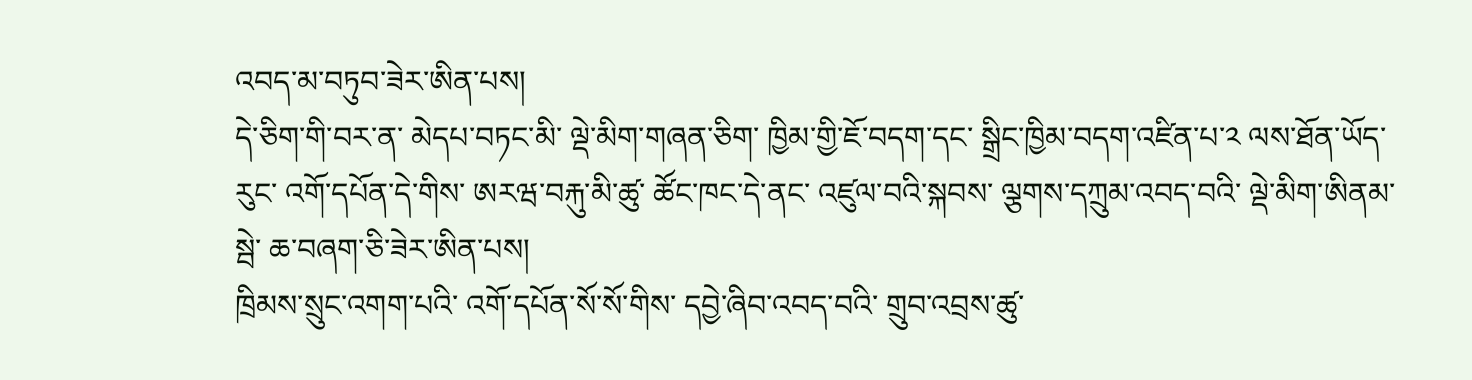འབད་མ་བཏུབ་ཟེར་ཨིན་པས།
དེ་ཅིག་གི་བར་ན་ མེདཔ་བཏང་མི་ ལྡེ་མིག་གཞན་ཅིག་ ཁྱིམ་གྱི་ཇོ་བདག་དང་ སྒྲིང་ཁྱིམ་བདག་འཛིན་པ་༢ ལས་ཐོན་ཡོད་རུང་ འགོ་དཔོན་དེ་གིས་ ཨརཝ་བརྐུ་མི་ཚུ་ ཚོང་ཁང་དེ་ནང་ འཛུལ་བའི་སྐབས་ ལྕགས་དཀྲུམ་འབད་བའི་ ལྡེ་མིག་ཨིནམ་སྦེ་ ཆ་བཞག་ཅི་ཟེར་ཨིན་པས།
ཁྲིམས་སྲུང་འགག་པའི་ འགོ་དཔོན་སོ་སོ་གིས་ དབྱེ་ཞིབ་འབད་བའི་ གྲུབ་འབྲས་ཚུ་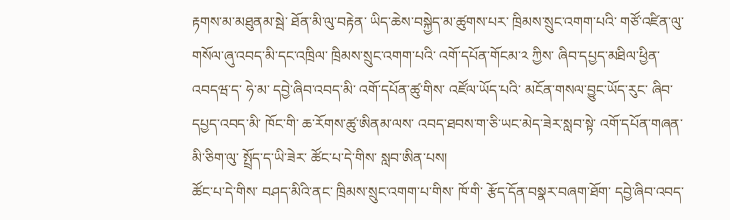རྟགས་མ་མཐུནམ་སྦེ་ ཐོན་མི་ལུ་བརྟེན་ ཡིད་ཆེས་བསྐྱེད་མ་ཚུགས་པར་ ཁྲིམས་སྲུང་འགག་པའི་ གཙོ་འཛིན་ལུ་ གསོལ་ཞུ་འབད་མི་དང་འཁྲིལ་ ཁྲིམས་སྲུང་འགག་པའི་ འགོ་དཔོན་གོངམ་༢ ཀྱིས་ ཞིབ་དཔྱད་མཐིལ་ཕྱིན་འབདཝ་ད་ ཧེ་མ་ དབྱེ་ཞིབ་འབད་མི་ འགོ་དཔོན་ཚུ་གིས་ འཛོལ་ཡོད་པའི་ མངོན་གསལ་བྱུང་ཡོད་རུང་ ཞིབ་དཔྱད་འབད་མི་ ཁོང་གི་ ཆ་རོགས་ཚུ་ཨིནམ་ལས་ འབད་ཐབས་ག་ཅི་ཡང་མེད་ཟེར་སླབ་སྟེ་ འགོ་དཔོན་གཞན་མི་ཅིག་ལུ་ སྤྲོད་ད་ཡི་ཟེར་ ཚོང་པ་དེ་གིས་ སླབ་ཨིན་པས།
ཚོང་པ་དེ་གིས་ བཤད་མིའི་ནང་ ཁྲིམས་སྲུང་འགག་པ་གིས་ ཁོ་གི་ རྩོད་དོན་བསྣར་བཞག་ཐོག་ དབྱེ་ཞིབ་འབད་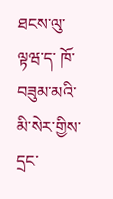ཐངས་ལུ་ལྟཝ་ད་ ཁོ་བཟུམ་མའི་ མི་སེར་གྱིས་ དྲང་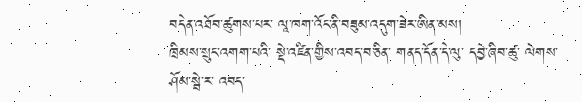བདེན་འཐོབ་ཚུགས་པར་ ལཱ་ཁག་འོང་ནི་བཟུམ་འདུག་ཟེར་ཨིན་མས།
ཁྲིམས་སྲུང་འགག་པའི་ སྡེ་འཛིན་གྱིས་འབད་བ་ཅིན་ གནད་དོན་དེ་ལུ་ དབྱེ་ཞིབ་ཚུ་ ལེགས་ཤོམ་སྦེ་ར་ འབད་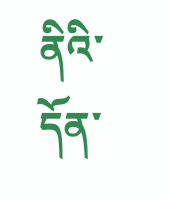ནིའི་དོན་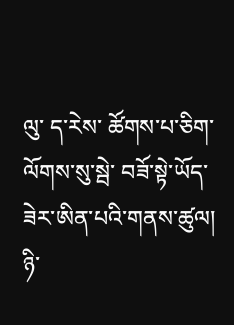ལུ་ ད་རེས་ ཚོགས་པ་ཅིག་ ལོགས་སུ་སྦེ་ བཟོ་སྟེ་ཡོད་ཟེར་ཨིན་པའི་གནས་ཚུལ།
ཉི་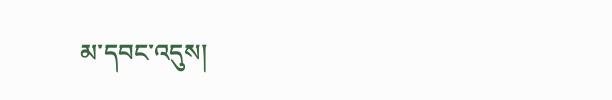མ་དབང་འདུས།